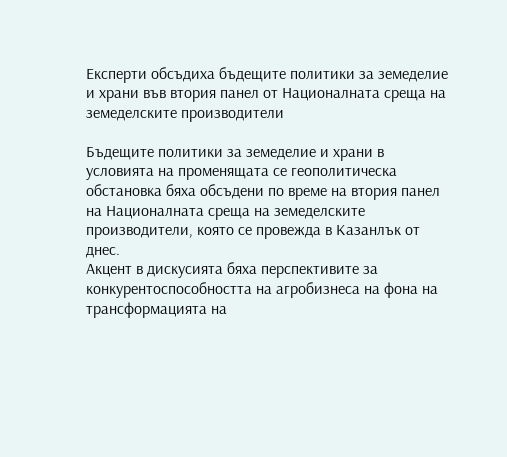Експерти обсъдиха бъдещите политики за земеделие и храни във втория панел от Националната среща на земеделските производители

Бъдещите политики за земеделие и храни в условията на променящата се геополитическа обстановка бяха обсъдени по време на втория панел на Националната среща на земеделските производители, която се провежда в Казанлък от днес.
Акцент в дискусията бяха перспективите за конкурентоспособността на агробизнеса на фона на трансформацията на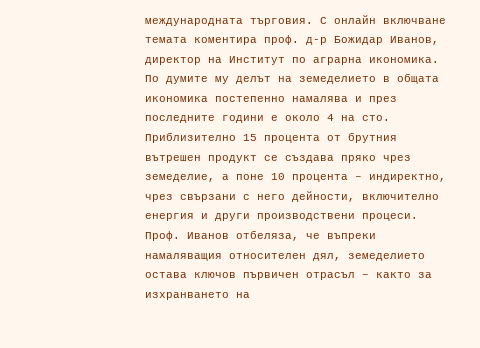международната търговия. С онлайн включване темата коментира проф. д-р Божидар Иванов, директор на Институт по аграрна икономика.
По думите му делът на земеделието в общата икономика постепенно намалява и през последните години е около 4 на сто. Приблизително 15 процента от брутния вътрешен продукт се създава пряко чрез земеделие, а поне 10 процента – индиректно, чрез свързани с него дейности, включително енергия и други производствени процеси.
Проф. Иванов отбеляза, че въпреки намаляващия относителен дял, земеделието остава ключов първичен отрасъл – както за изхранването на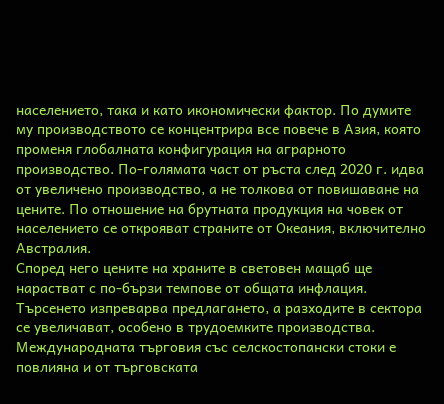населението, така и като икономически фактор. По думите му производството се концентрира все повече в Азия, която променя глобалната конфигурация на аграрното производство. По-голямата част от ръста след 2020 г. идва от увеличено производство, а не толкова от повишаване на цените. По отношение на брутната продукция на човек от населението се открояват страните от Океания, включително Австралия.
Според него цените на храните в световен мащаб ще нарастват с по-бързи темпове от общата инфлация. Търсенето изпреварва предлагането, а разходите в сектора се увеличават, особено в трудоемките производства. Международната търговия със селскостопански стоки е повлияна и от търговската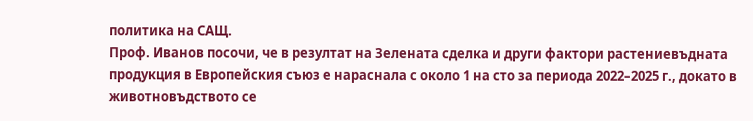политика на САЩ.
Проф. Иванов посочи, че в резултат на Зелената сделка и други фактори растениевъдната продукция в Европейския съюз е нараснала с около 1 на сто за периода 2022–2025 г., докато в животновъдството се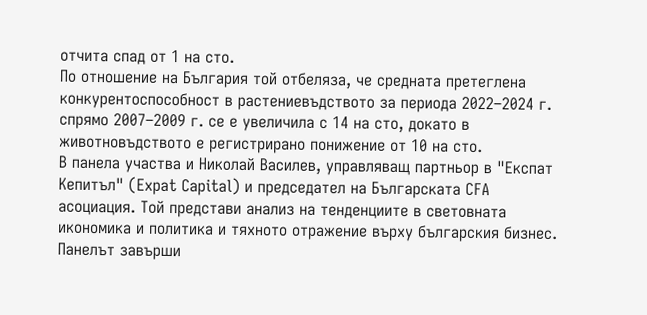отчита спад от 1 на сто.
По отношение на България той отбеляза, че средната претеглена конкурентоспособност в растениевъдството за периода 2022–2024 г. спрямо 2007–2009 г. се е увеличила с 14 на сто, докато в животновъдството е регистрирано понижение от 10 на сто.
В панела участва и Николай Василев, управляващ партньор в "Експат Кепитъл" (Expat Capital) и председател на Българската CFA асоциация. Той представи анализ на тенденциите в световната икономика и политика и тяхното отражение върху българския бизнес.
Панелът завърши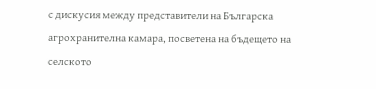с дискусия между представители на Българска агрохранителна камара, посветена на бъдещето на селското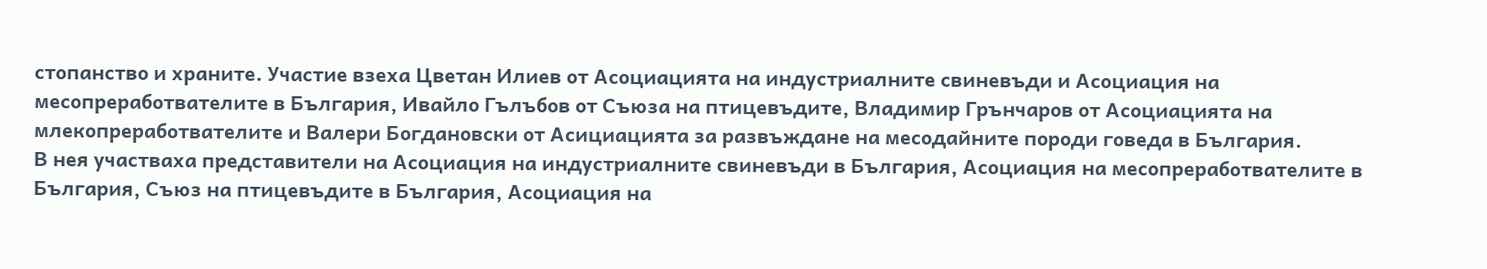стопанство и храните. Участие взеха Цветан Илиев от Асоциацията на индустриалните свиневъди и Асоциация на месопреработвателите в България, Ивайло Гълъбов от Съюза на птицевъдите, Владимир Грънчаров от Асоциацията на млекопреработвателите и Валери Богдановски от Асициацията за развъждане на месодайните породи говеда в България.
В нея участваха представители на Асоциация на индустриалните свиневъди в България, Асоциация на месопреработвателите в България, Съюз на птицевъдите в България, Асоциация на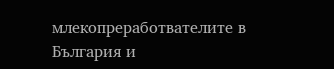млекопреработвателите в България и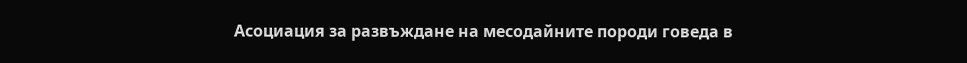Асоциация за развъждане на месодайните породи говеда в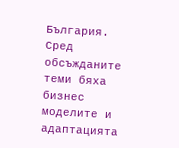България.
Сред обсъжданите теми бяха бизнес моделите и адаптацията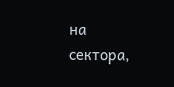на сектора,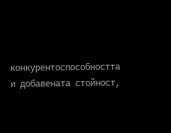конкурентоспособността и добавената стойност,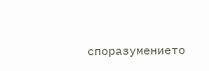споразумението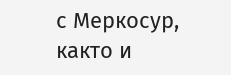с Меркосур, както и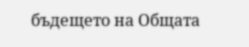бъдещето на Общата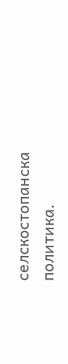селскостопанска политика.